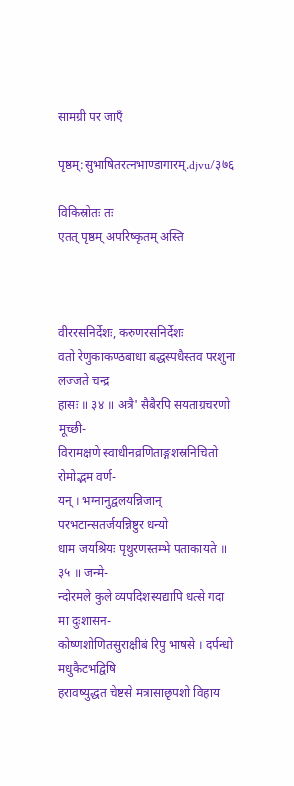सामग्री पर जाएँ

पृष्ठम्:सुभाषितरत्नभाण्डागारम्.djvu/३७६

विकिस्रोतः तः
एतत् पृष्ठम् अपरिष्कृतम् अस्ति



वीररसनिर्देशः, करुणरसनिर्देशः
वतो रेणुकाकण्ठबाधा बद्धस्पधैस्तव परशुना लज्जते चन्द्र
हासः ॥ ३४ ॥ अत्रै' सैबैरपि सयताग्रचरणो मूच्छी-
विरामक्षणे स्वाधीनव्रणिताङ्गशस्रनिचितो रोमोद्भम वर्ण-
यन् । भग्नानुद्वलयन्निजान् परभटान्सतर्जयन्निष्टुर धन्यो
धाम जयश्रियः पृथुरणस्तम्भे पताकायते ॥ ३५ ॥ जन्मे-
न्दोरमले कुले व्यपदिशस्यद्यापि धत्से गदा मा दुःशासन-
कोष्णशोणितसुराक्षीबं रिपु भाषसे । दर्पन्धो मधुकैटभद्विषि
हरावष्युद्धत चेष्टसे मत्रासाछृपशो विहाय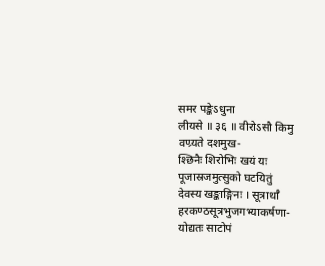समर पङ्केऽधुना
लीयसे ॥ ३६ ॥ वीरोऽसौ किमु वण्र्यते दशमुख-
श्छिनैः शिरोभिः खयं यः पूजास्रजमुत्सुको घटयितुं
देवस्य खङ्काङ्गिनः । सूत्रार्थाँ हरकण्ठसूत्रभुजगभ्याकर्षणा-
योद्यतः साटोपं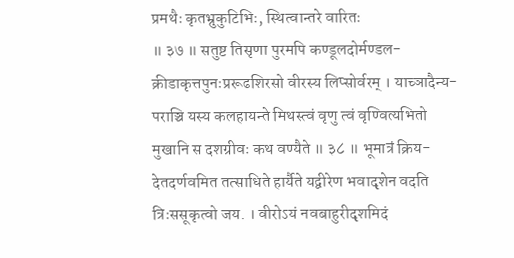प्रमथैः कृतभ्रुकुटिभिः, स्थित्वान्तरे वारितः
॥ ३७ ॥ सतुष्ट तिसृणा पुरमपि कण्डूलदोर्मण्डल-
क्रीडाकृत्तपुनःप्ररूढशिरसो वीरस्य लिप्सोर्वरम् । याच्ञादैन्य-
पराञ्चि यस्य कलहायन्ते मिथस्त्वं वृणु त्वं वृण्वित्यभितो
मुखानि स दशग्रीवः कथ वण्यैते ॥ ३८ ॥ भूमात्रं क्रिय-
देतदर्णवमित तत्साधिते हार्यैते यद्वीरेण भवादृशेन वदति
त्रिःससूकृत्वो जय. । वीरोऽयं नवबाहुरीदृशमिदं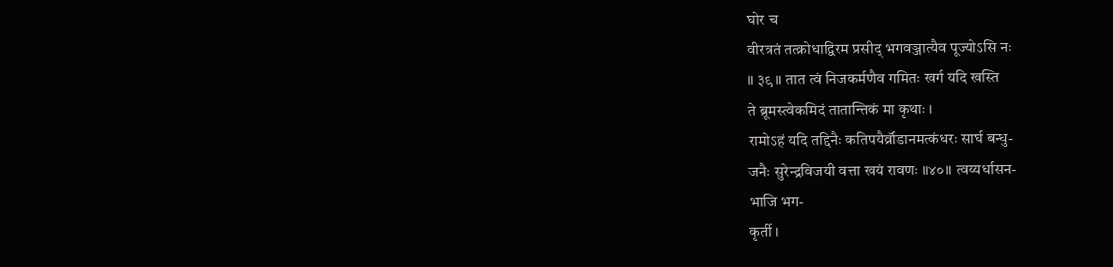घोर च
वीरत्रतं तत्क्रोधाद्विरम प्रसीद् भगवञ्जात्यैव पूज्योऽसि नः
॥ ३९ ॥ तात त्वं निजकर्मणैव गमितः खर्ग यदि खस्ति
ते ब्रूमस्त्वेकमिदं तातान्तिकं मा कृथाः ।
रामोऽहं यदि तद्दिनैः कतिपयैर्व्रॉडानमत्कंधरः सार्घ बन्धु-
जनैः सुरेन्द्रविजयी वत्ता खयं रावणः ॥४०॥ त्वय्यर्धासन-
भाजि भग-
कृर्ती ।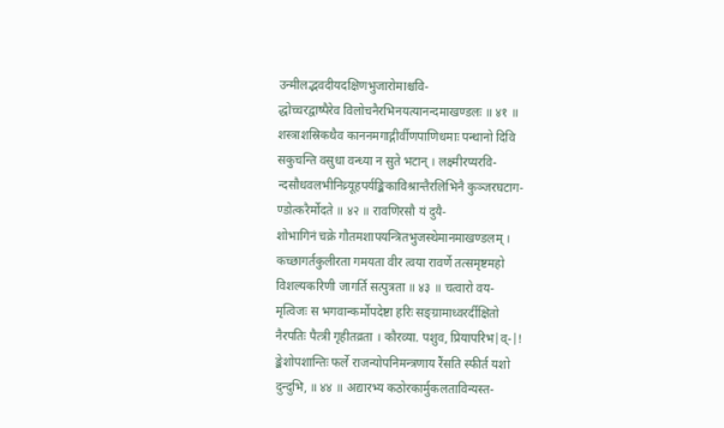उन्मीलद्भवदीयदक्षिणभुजारोमाश्चवि-
द्धोच्चरद्वाष्पैरेव विलोचनैरभिनयत्यानन्दमाखण्डलः ॥ ४१ ॥
शस्त्राशस्रिकथैव काननमगाद्गीर्वीणपाणिधमाः पन्थानो दिवि
सकुचन्ति वसुधा वन्ध्या न सुते भटान् । लक्ष्मीरप्यरवि-
न्दसौधवलभीनिव्र्यूहपर्यङ्किकाविश्रान्तैरलिभिनै कुञ्जरघटाग-
ण्डोत्करैर्मोदते ॥ ४२ ॥ रावणिरसौ यं दुयै-
शोभागिनं चक्रे गौतमशापयन्त्रितभुजस्थेमानमाखण्डलम् ।
कच्छागर्तकुलीरता गमयता वीर त्वया रावर्णे तत्समृष्टमहो
विशल्यकरिणी जागर्ति सत्पुत्रता ॥ ४३ ॥ चत्वारो वय-
मृत्विजः स भगवान्कर्मोपदेष्टा हरिः सङ्ग्रामाध्वरर्दीक्षितो
नैरपतिः पैत्त्री गृहीतव्रता । कौरव्या. पशुव, प्रियापरिभ|व्-|!
ङ्केशोपशान्तिः फर्ले राजन्योपनिमन्त्रणाय रैंसति स्फीर्त यशो
दुन्दुभि, ॥ ४४ ॥ अद्यारभ्य कठोरकार्मुकलताविन्यस्त-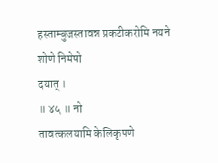हस्ताम्बुजस्तावन्न प्रकटीकरोमि नयने शोणे निमेषो
दयात् ।
॥ ४५ ॥ नो
तावत्कलयामि केलिकृपणे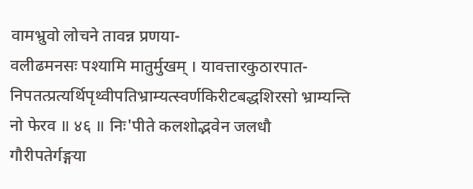वामभ्रुवो लोचने तावन्न प्रणया-
वलीढमनसः पश्यामि मातुर्मुखम् । यावत्तारकुठारपात-
निपतत्प्रत्यर्थिपृथ्वीपतिभ्राम्यत्स्वर्णकिरीटबद्धशिरसो भ्राम्यन्ति
नो फेरव ॥ ४६ ॥ निः'पीते कलशोद्भवेन जलधौ
गौरीपतेर्गङ्गया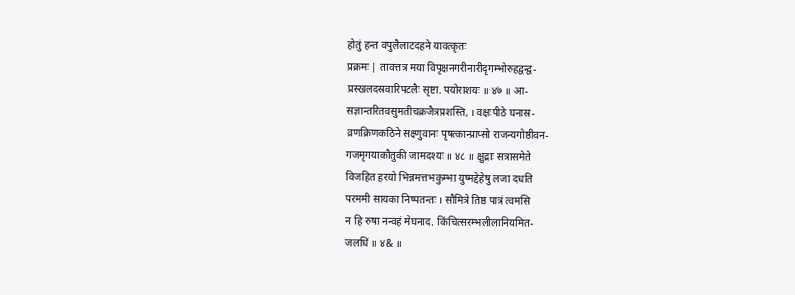होतुं हन्त वपुलैलाटदहने यावत्कृतः
प्रक्रमः | तावत्तत्र मया विपृक्षनगरीनारीदृगम्भोरुहद्वन्द्व-
प्रस्खलदस्रवारिपटलैः सृष्टा. पयोराशयः ॥ ४७ ॥ आ-
सज्ञान्तरितवसुमतीचक्रजैत्रप्रशस्ति, । वक्षःपीठे घनास्र-
व्रणक्रिणकठिने सक्ष्णुवानः पृषत्कान्प्राप्सो राजन्यगोष्ठीवन-
गजमृगयाकौतुकी जामदश्यः ॥ ४८ ॥ क्षुद्राः सत्रासमेते
विजहित हरयो भिन्नमत्तभकुम्भा युष्मद्देहेषु लजा दधति
परममी सायका निष्पतन्तः । सौमित्रे तिष्ठ पात्रं त्वमसि
न हि रुषा नन्वहं मेघनाद. किंचित्सरम्भलीलानियमित-
जलधिं ॥ ४& ॥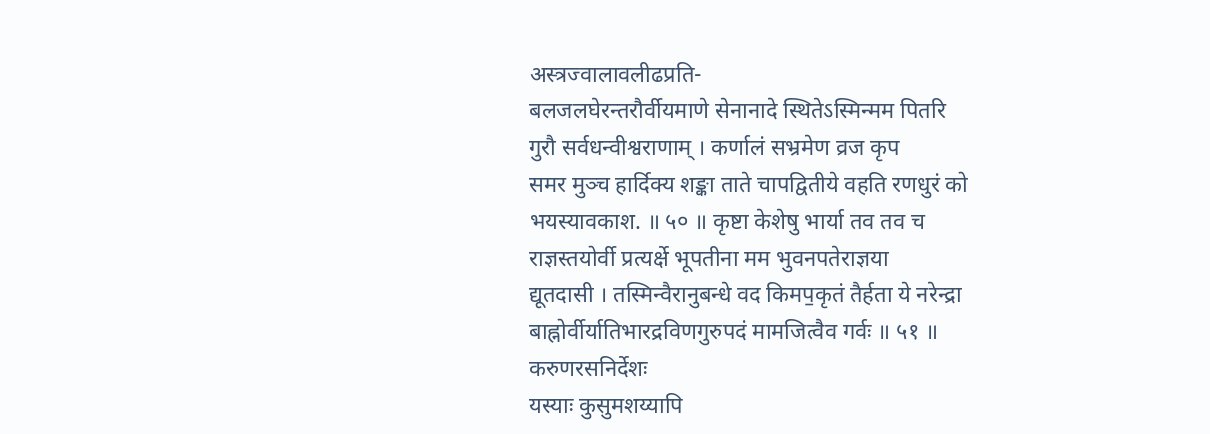अस्त्रज्वालावलीढप्रति-
बलजलघेरन्तरौर्वीयमाणे सेनानादे स्थितेऽस्मिन्मम पितरि
गुरौ सर्वधन्वीश्वराणाम् । कर्णालं सभ्रमेण व्रज कृप
समर मुञ्च हार्दिक्य शङ्का ताते चापद्वितीये वहति रणधुरं को
भयस्यावकाश. ॥ ५० ॥ कृष्टा केशेषु भार्या तव तव च
राज्ञस्तयोर्वी प्रत्यर्क्षे भूपतीना मम भुवनपतेराज्ञया
द्यूतदासी । तस्मिन्वैरानुबन्धे वद किमप॒कृतं तैर्हता ये नरेन्द्रा
बाह्नोर्वीर्यातिभारद्रविणगुरुपदं मामजित्वैव गर्वः ॥ ५१ ॥
करुणरसनिर्देशः
यस्याः कुसुमशय्यापि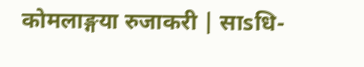कोमलाङ्गया रुजाकरी | साsधि-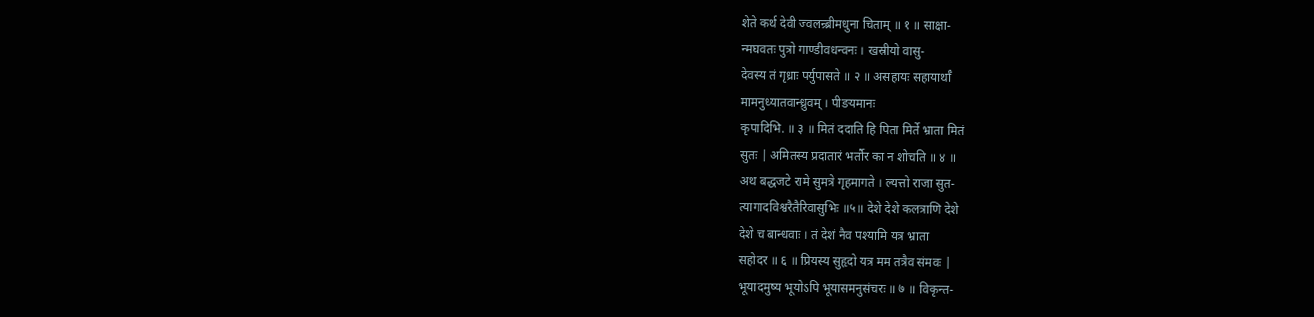शेते कर्थ देवी ज्वलन्र्ब्रीमधुना चिताम् ॥ १ ॥ साक्षा-
न्मघवतः पुत्रो गाण्डीवधन्वनः । खस्रीयो वासु-
देवस्य तं गृध्राः पर्युपासते ॥ २ ॥ असहायः सहायार्थाँ
मामनुध्यातवान्ध्रुवम् । पीङयमानः
कृपादिभि. ॥ ३ ॥ मितं ददाति हि पिता मिर्ते भ्राता मितं
सुतः | अमितस्य प्रदातारं भर्तौर का न शोचति ॥ ४ ॥
अथ बद्धजटे रामे सुमत्रे गृहमागते । ल्यत्तो राजा सुत-
त्यागादविश्वरैतैरिवासुभिः ॥५॥ देशे देशे कलत्राणि देशे
देशे च बान्धवाः । तं देशं नैव पश्यामि यत्र भ्राता
सहोदर ॥ ६ ॥ प्रियस्य सुहृदो यत्र मम तत्रैव संमवः |
भूयादमुष्य भूयोऽपि भूयासमनुसंचरः ॥ ७ ॥ विकृन्त-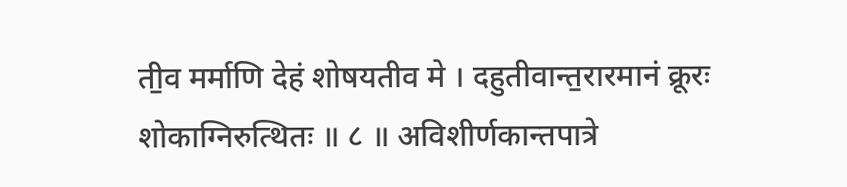ती॒व मर्माणि देहं शोषयतीव मे । दहुतीवान्त॒रारमानं क्रूरः
शोकाग्निरुत्थितः ॥ ८ ॥ अविशीर्णकान्तपात्रे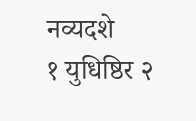नव्यदशे
१ युधिष्ठिर २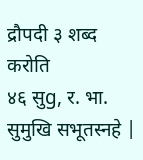द्रौपदी ३ शब्द करोति
४६ सुg, र. भा.
सुमुखि सभूतस्नहे |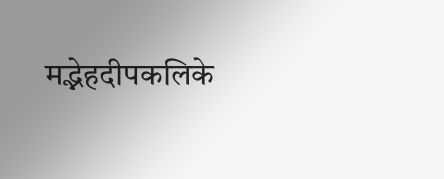मद्भेहदीपकलिके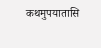कथमुपयातासि